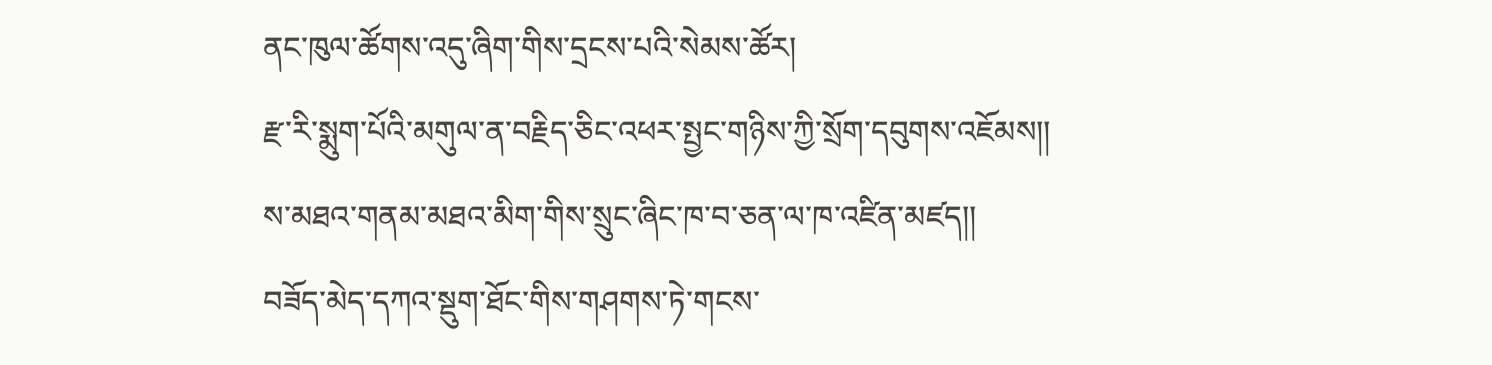ནང་ཁུལ་ཚོགས་འདུ་ཞིག་གིས་དྲངས་པའི་སེམས་ཚོར།
རྫ་རི་སྨུག་པོའི་མགུལ་ན་བརྗིད་ཅིང་འཕར་སྤྱང་གཉིས་ཀྱི་སྲོག་དབུགས་འཇོམས།།
ས་མཐའ་གནམ་མཐའ་མིག་གིས་སྲུང་ཞིང་ཁ་བ་ཅན་ལ་ཁ་འཛིན་མཛད།།
བཟོད་མེད་དཀའ་སྡུག་ཐོང་གིས་གཤགས་ཏེ་གངས་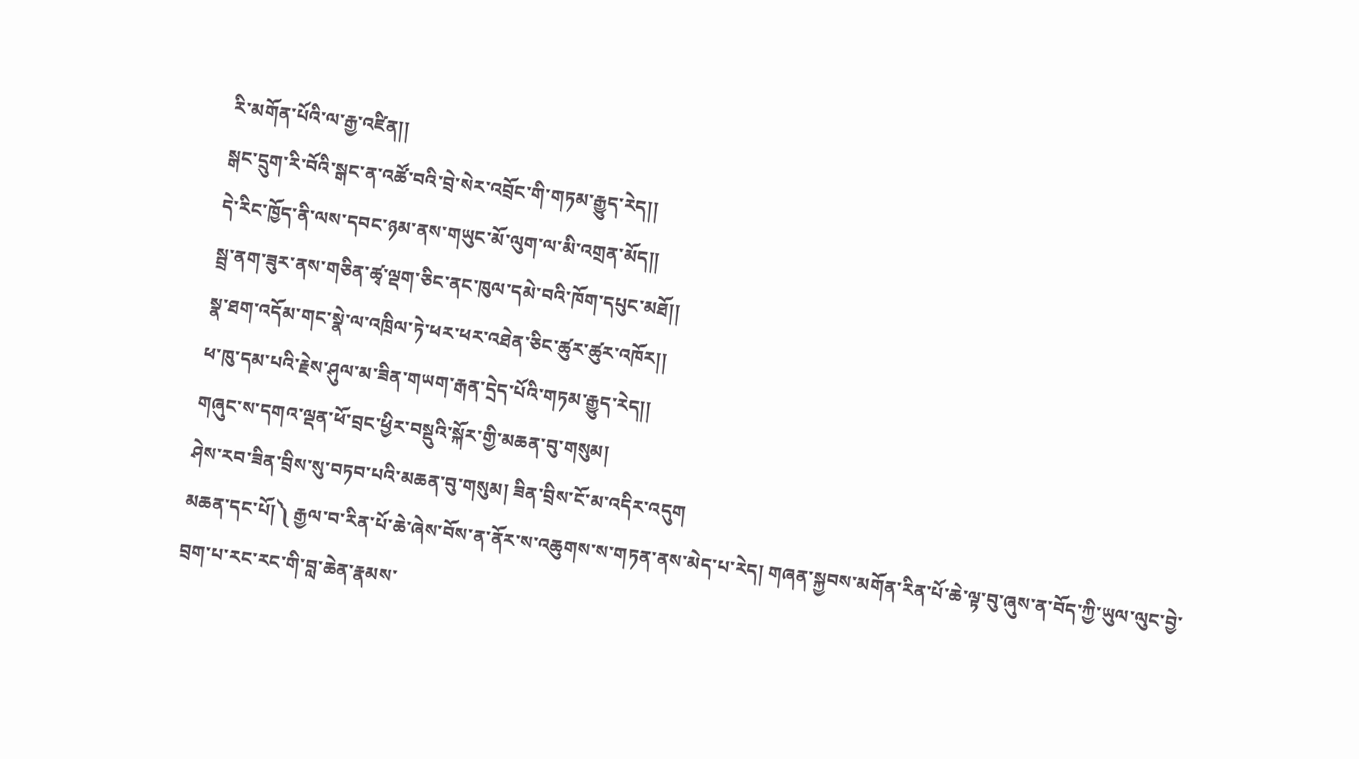རི་མགོན་པོའི་ལ་རྒྱ་འཛིན།།
སྒང་དྲུག་རི་བོའི་སྒང་ན་འཚོ་བའི་བྲེ་སེར་འབྲོང་གི་གཏམ་རྒྱུད་རེད།།
དེ་རིང་ཁྱོད་ནི་ལས་དབང་ཉམ་ནས་གཡུང་མོ་ལུག་ལ་མི་འགྲན་མོད།།
སྦྲ་ནག་ཟུར་ནས་གཅིན་ཚྭ་ལྡག་ཅིང་ནང་ཁུལ་དམེ་བའི་ཁོག་དཔུང་མཐོ།།
སྣ་ཐག་འདོམ་གང་སྣེ་ལ་འཁྲིལ་ཏེ་ཕར་ཕར་འཐེན་ཅིང་ཚུར་ཚུར་འཁོར།།
ཕ་ཁུ་དམ་པའི་རྗེས་ཤུལ་མ་ཟིན་གཡག་རྒན་དྲེད་པོའི་གཏམ་རྒྱུད་རེད།།
གཞུང་ས་དགའ་ལྡན་ཕོ་བྲང་ཕྱིར་བསྡུའི་སྐོར་གྱི་མཆན་བུ་གསུམ།
ཤེས་རབ་ཟིན་བྲིས་སུ་བཏབ་པའི་མཆན་བུ་གསུམ། ཟིན་བྲིས་ངོ་མ་འདིར་འདུག
མཆན་དང་པོ།༽ རྒྱལ་བ་རིན་པོ་ཆེ་ཞེས་བོས་ན་ནོར་ས་འཆུགས་ས་གཏན་ནས་མེད་པ་རེད། གཞན་སྐྱབས་མགོན་རིན་པོ་ཆེ་ལྟ་བུ་ཞུས་ན་བོད་ཀྱི་ཡུལ་ལུང་བྱེ་བྲག་པ་རང་རང་གི་བླ་ཆེན་རྣམས་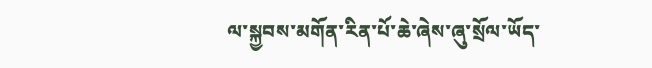ལ་སྐྱབས་མགོན་རིན་པོ་ཆེ་ཞེས་ཞུ་སྲོལ་ཡོད་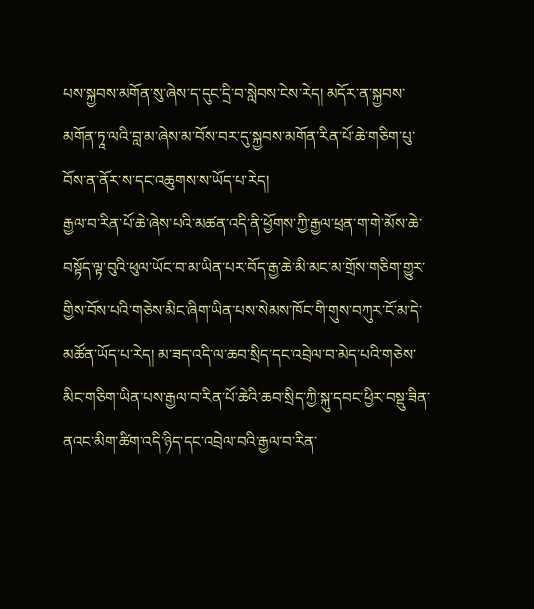པས་སྐྱབས་མགོན་སུ་ཞེས་ད་དུང་དྲི་བ་སླེབས་ངེས་རེད། མདོར་ན་སྐྱབས་མགོན་ཏཱ་ལའི་བླ་མ་ཞེས་མ་བོས་བར་དུ་སྐྱབས་མགོན་རིན་པོ་ཆེ་གཅིག་པུ་བོས་ན་ནོར་ས་དང་འཆུགས་ས་ཡོད་པ་རེད།
རྒྱལ་བ་རིན་པོ་ཆེ་ཞེས་པའི་མཚན་འདི་ནི་ཕྱོགས་ཀྱི་རྒྱལ་ཕྲན་ག་གེ་མོས་ཆེ་བསྟོད་ལྟ་བུའི་ཕུལ་ཡོང་བ་མ་ཡིན་པར་བོད་རྒྱ་ཆེ་མི་མང་མ་གྲོས་གཅིག་གྱུར་གྱིས་བོས་པའི་གཅེས་མིང་ཞིག་ཡིན་པས་སེམས་ཁོང་གི་གུས་བཀུར་ངོ་མ་དེ་མཚོན་ཡོད་པ་རེད། མ་ཟད་འདི་ལ་ཆབ་སྲིད་དང་འབྲེལ་བ་མེད་པའི་གཅེས་མིང་གཅིག་ཡིན་པས་རྒྱལ་བ་རིན་པོ་ཆེའི་ཆབ་སྲིད་ཀྱི་སྐུ་དབང་ཕྱིར་བསྡུ་ཟིན་ནའང་མིག་ཚིག་འདི་ཉིད་དང་འབྲེལ་བའི་རྒྱལ་བ་རིན་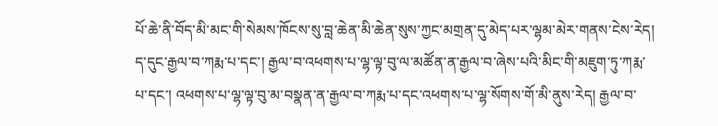པོ་ཆེ་ནི་བོད་མི་མང་གི་སེམས་ཁོངས་སུ་བླ་ཆེན་མི་ཆེན་སུས་ཀྱང་མགྲན་དུ་མེད་པར་ལྷམ་མེར་གནས་ངེས་རེད། ད་དུང་རྒྱལ་བ་ཀརྨ་པ་དང་། རྒྱལ་བ་འཕགས་པ་ལྷ་ལྟ་བུ་ལ་མཚོན་ན་རྒྱལ་བ་ཞེས་པའི་མིང་གི་མཇུག་ཏུ་ཀརྨ་པ་དང་། འཕགས་པ་ལྷ་ལྟ་བུ་མ་བསྣན་ན་རྒྱལ་བ་ཀརྨ་པ་དང་འཕགས་པ་ལྷ་སོགས་གོ་མི་ནུས་རེད། རྒྱལ་བ་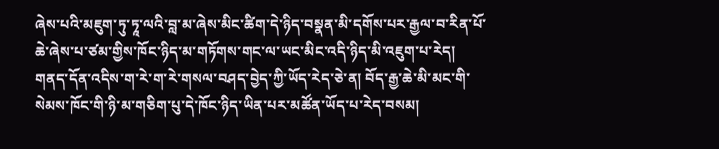ཞེས་པའི་མཇུག་ཏུ་ཏཱ་ལའི་བླ་མ་ཞེས་མིང་ཚིག་དེ་ཉིད་བསྣན་མི་དགོས་པར་རྒྱལ་བ་རིན་པོ་ཆེ་ཞེས་པ་ཙམ་གྱིས་ཁོང་ཉིད་མ་གཏོགས་གང་ལ་ཡང་མིང་འདི་ཉིད་མི་འཇུག་པ་རེད། གནད་དོན་འདིས་ག་རེ་ག་རེ་གསལ་བཤད་བྱེད་ཀྱི་ཡོད་རེད་ཅེ་ན། བོད་རྒྱ་ཆེ་མི་མང་གི་སེམས་ཁོང་གི་ཉི་མ་གཅིག་པུ་དེ་ཁོང་ཉིད་ཡིན་པར་མཚོན་ཡོད་པ་རེད་བསམ།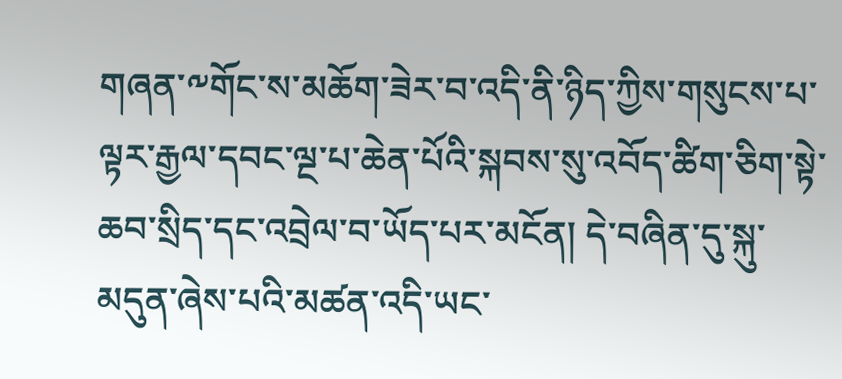གཞན་༸གོང་ས་མཆོག་ཟེར་བ་འདི་ནི་ཉིད་ཀྱིས་གསུངས་པ་ལྟར་རྒྱལ་དབང་ལྔ་པ་ཆེན་པོའི་སྐབས་སུ་འབོད་ཚིག་ཅིག་སྟེ་ཆབ་སྲིད་དང་འབྲེལ་བ་ཡོད་པར་མངོན། དེ་བཞིན་དུ་སྐུ་མདུན་ཞེས་པའི་མཚན་འདི་ཡང་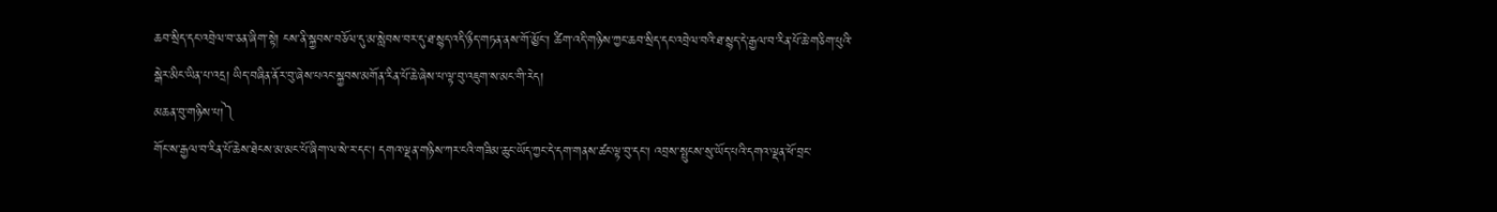ཆབ་སྲིད་དང་འབྲེལ་བ་ཅན་ཞིག་སྟེ། ངས་ནི་སྐྱབས་བཅོལ་དུ་མ་སླེབས་བར་དུ་ཐ་སྙད་འདི་ཉྀད་གཏན་ནས་གོ་མྱོང་། ཚིག་འདི་གཉིས་ཀྱང་ཆབ་སྲིད་དང་འབྲེལ་བའི་ཐ་སྙད་དེ་རྒྱལ་བ་རིན་པོ་ཆེ་གཅིག་པུའི་སྒེར་མིང་ཡིན་པ་འདྲ། ཡིད་བཞིན་ནོར་བུ་ཞེས་པའང་སྐྱབས་མགོན་རིན་པོ་ཆེ་ཞེས་པ་ལྟ་བུ་འཇུག་ས་མང་གི་རེད།
མཆན་བུ་གཉིས་པ།༽
གོང་ས་རྒྱལ་བ་རིན་པོ་ཆེས་ཐེངས་མ་མང་པོ་ཞིག་ལ་སེ་ར་དང་། དགའ་ལྡན་གཉིས་ཀར་ངའི་གཟིམ་ཆུང་ཡོད་ཀྱང་དེ་དག་གནས་ཚང་ལྟ་བུ་དང་། འབྲས་སྤུངས་སུ་ཡོད་པའི་དགའ་ལྡན་ཕོ་བྲང་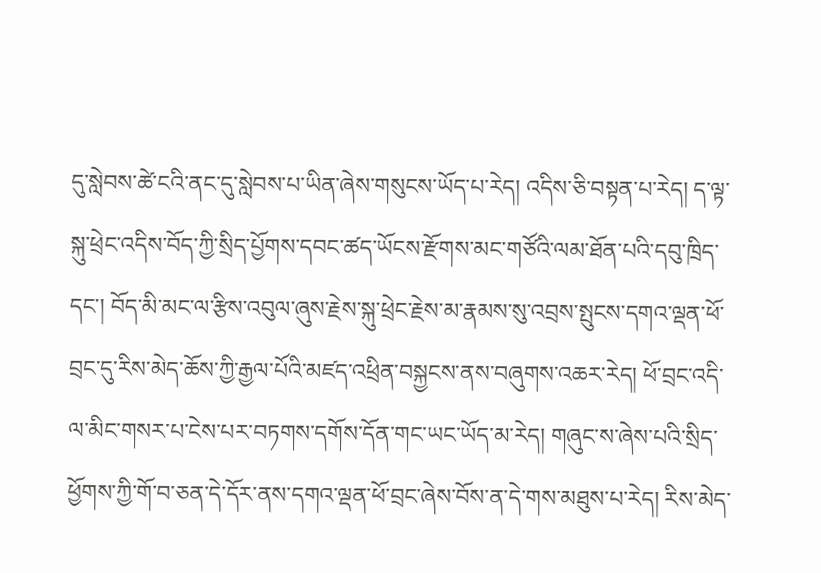དུ་སླེབས་ཚེ་ངའི་ནང་དུ་སླེབས་པ་ཡིན་ཞེས་གསུངས་ཡོད་པ་རེད། འདིས་ཅི་བསྟན་པ་རེད། ད་ལྟ་སྐུ་ཕྲེང་འདིས་བོད་ཀྱི་སྲིད་པྱོགས་དབང་ཚད་ཡོངས་རྫོགས་མང་གཙོའི་ལམ་ཐོན་པའི་དབུ་ཁྲིད་དང་། བོད་མི་མང་ལ་རྩིས་འབུལ་ཞུས་རྗེས་སྐུ་ཕྲེང་རྗེས་མ་རྣམས་སུ་འབྲས་སྤུངས་དགའ་ལྡན་ཕོ་བྲང་དུ་རིས་མེད་ཆོས་ཀྱི་རྒྱལ་པོའི་མཛད་འཕྲིན་བསྐྱངས་ནས་བཞུགས་འཆར་རེད། ཕོ་བྲང་འདི་ལ་མིང་གསར་པ་ངེས་པར་བཏགས་དགོས་དོན་གང་ཡང་ཡོད་མ་རེད། གཞུང་ས་ཞེས་པའི་སྲིད་ཕྱོགས་ཀྱི་གོ་བ་ཅན་དེ་དོར་ནས་དགའ་ལྡན་ཕོ་བྲང་ཞེས་བོས་ན་དེ་གས་མཐུས་པ་རེད། རིས་མེད་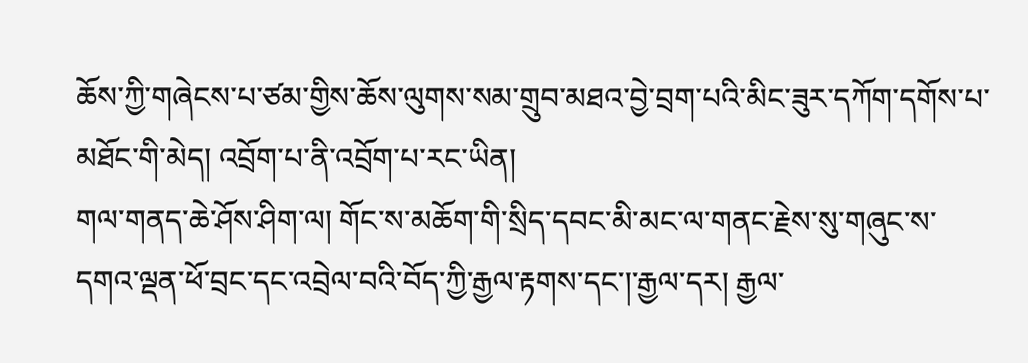ཆོས་ཀྱི་གཞེངས་པ་ཙམ་གྱིས་ཆོས་ལུགས་སམ་གྲུབ་མཐའ་བྱེ་བྲག་པའི་མིང་ཟུར་དཀོག་དགོས་པ་མཐོང་གི་མེད། འབྲོག་པ་ནི་འབྲོག་པ་རང་ཡིན།
གལ་གནད་ཆེ་ཤོས་ཤིག་ལ། གོང་ས་མཆོག་གི་སྲིད་དབང་མི་མང་ལ་གནང་རྗེས་སུ་གཞུང་ས་དགའ་ལྡན་ཕོ་བྲང་དང་འབྲེལ་བའི་བོད་ཀྱི་རྒྱལ་རྟགས་དང་།་རྒྱལ་དར། རྒྱལ་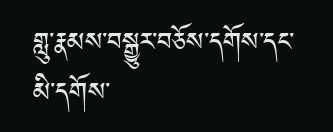གླུ་རྣམས་བསྒྱུར་བཅོས་དགོས་དང་མི་དགོས་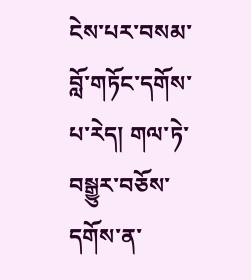ངེས་པར་བསམ་བློ་གཏོང་དགོས་པ་རེད། གལ་ཏེ་བསྒྱུར་བཅོས་དགོས་ན་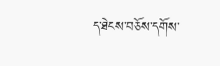ད་ཐེངས་བཅོས་དགོས་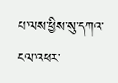པ་ལས་ཕྱིས་སུ་དཀའ་ངལ་འཕར་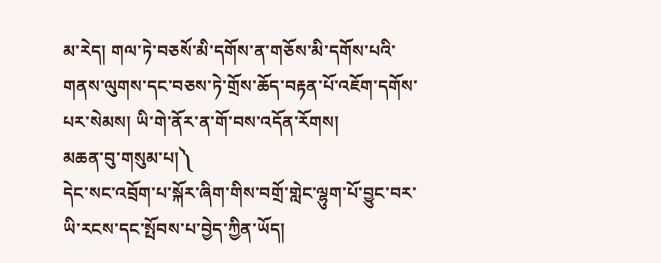མ་རེད། གལ་ཏེ་བཅསོ་མི་དགོས་ན་གཅོས་མི་དགོས་པའི་གནས་ལུགས་དང་བཅས་ཏེ་གྲོས་ཆོད་བརྟན་པོ་འཇོག་དགོས་པར་སེམས། ཡི་གེ་ནོར་ན་གོ་བས་འདོན་རོགས།
མཆན་བུ་གསུམ་པ།༽
དེང་སང་འབྲོག་པ་སྐོར་ཞིག་གིས་བགྲོ་གླེང་ལྷུག་པོ་བྱུང་བར་ཡི་རངས་དང་སྤོབས་པ་བྱེད་ཀྱིན་ཡོད།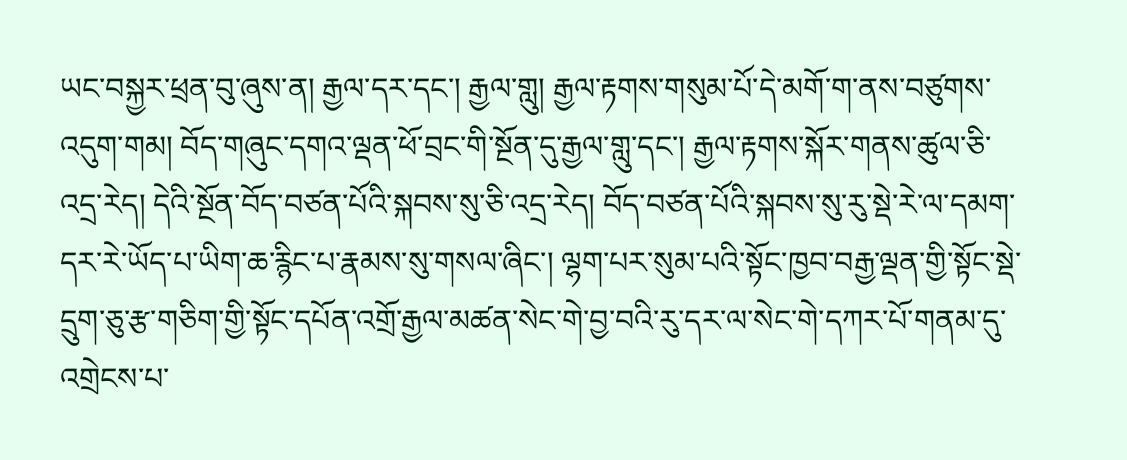ཡང་བསྐྱར་ཕྲན་བུ་ཞུས་ན། རྒྱལ་དར་དང་། རྒྱལ་གླུ། རྒྱལ་རྟགས་གསུམ་པོ་དེ་མགོ་ག་ནས་བཙུགས་འདུག་གམ། བོད་གཞུང་དགའ་ལྡན་ཕོ་བྲང་གི་སྔོན་དུ་རྒྱལ་གླུ་དང་། རྒྱལ་རྟགས་སྐོར་གནས་ཚུལ་ཅི་འདྲ་རེད། དེའི་སྔོན་བོད་བཙན་པོའི་སྐབས་སུ་ཅི་འདྲ་རེད། བོད་བཙན་པོའི་སྐབས་སུ་རུ་སྡེ་རེ་ལ་དམག་དར་རེ་ཡོད་པ་ཡིག་ཆ་རྙིང་པ་རྣམས་སུ་གསལ་ཞིང་། ལྷག་པར་སུམ་པའི་སྟོང་ཁྱབ་བརྒྱ་ལྡན་གྱི་སྟོང་སྡེ་དྲུག་ཅུ་རྩ་གཅིག་གྱི་སྟོང་དཔོན་འགྲོ་རྒྱལ་མཚན་སེང་གེ་བྱ་བའི་རུ་དར་ལ་སེང་གེ་དཀར་པོ་གནམ་དུ་འགྲེངས་པ་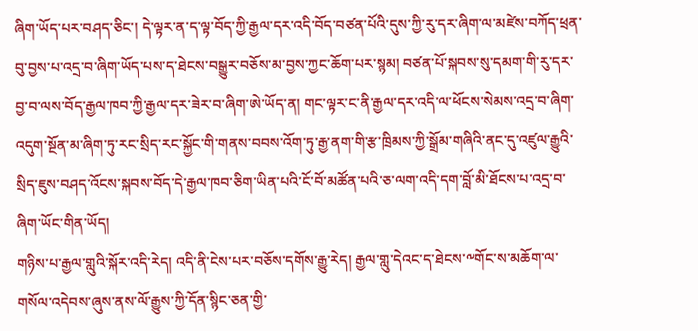ཞིག་ཡོད་པར་བཤད་ཅིང་། དེ་ལྟར་ན་ད་ལྟ་བོད་ཀྱི་རྒྱལ་དར་འདི་བོད་བཙན་པོའི་དུས་ཀྱི་རུ་དར་ཞིག་ལ་མཛེས་བཀོད་ཕྲན་བུ་བྱས་པ་འདྲ་བ་ཞིག་ཡོད་པས་ད་ཐེངས་བསྒྱུར་བཅོས་མ་བྱས་ཀྱང་ཆོག་པར་སྙམ། བཙན་པོ་སྐབས་སུ་དམག་གི་རུ་དར་བྱ་བ་ལས་བོད་རྒྱལ་ཁབ་ཀྱི་རྒྱལ་དར་ཟེར་བ་ཞིག་ཨེ་ཡོད་ན། གང་ལྟར་ང་ནི་རྒྱལ་དར་འདི་ལ་ཕོངས་སེམས་འདྲ་བ་ཞིག་འདུག་སྔོན་མ་ཞིག་ཏུ་རང་སྲིད་རང་སྐྱོང་གི་གནས་བབས་འོག་ཏུ་རྒྱ་ནག་གི་རྩ་ཁྲིམས་ཀྱི་སྒྲོམ་གཞིའི་ནང་དུ་འཛུལ་རྒྱུའི་སྲིད་ཇུས་བཤད་འོངས་སྐབས་བོད་དེ་རྒྱལ་ཁབ་ཅིག་ཡིན་པའི་ངོ་བོ་མཚོན་པའི་ཅ་ལག་འདི་དག་བློ་མི་ཐོངས་པ་འདྲ་བ་ཞིག་ཡོང་གིན་ཡོད།
གཉིས་པ་རྒྱལ་གླུའི་སྐོར་འདི་རེད། འདི་ནི་ངེས་པར་བཅོས་དགོས་རྒྱུ་རེད། རྒྱལ་གླུ་དེའང་ད་ཐེངས་༸གོང་ས་མཆོག་ལ་གསོལ་འདེབས་ཞུས་ནས་ལོ་རྒྱུས་ཀྱི་དོན་སྙིང་ཅན་གྱི་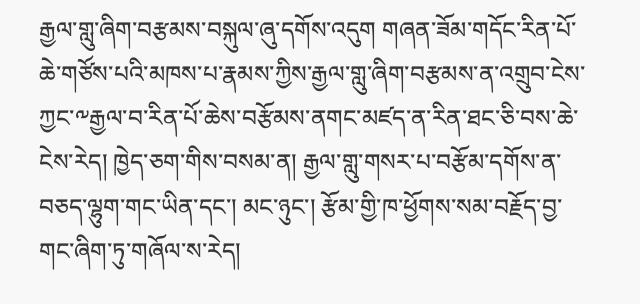རྒྱལ་གླུ་ཞིག་བརྩམས་བསྐུལ་ཞུ་དགོས་འདུག གཞན་ཟོམ་གདོང་རིན་པོ་ཆེ་གཙོས་པའི་མཁས་པ་རྣམས་ཀྱིས་རྒྱལ་གླུ་ཞིག་བརྩམས་ན་འགྲུབ་ངེས་ཀྱང་༸རྒྱལ་བ་རིན་པོ་ཆེས་བརྩོམས་ནགང་མཛད་ན་རིན་ཐང་ཅི་བས་ཆེ་ངེས་རེད། ཁྱེད་ཅག་གིས་བསམ་ན། རྒྱལ་གླུ་གསར་པ་བརྩོམ་དགོས་ན་བཅད་ལྷུག་གང་ཡིན་དང་། མང་ཉུང་། རྩོམ་གྱི་ཁ་ཕྱོགས་སམ་བརྗོད་བྱ་གང་ཞིག་ཏུ་གཞོལ་ས་རེད།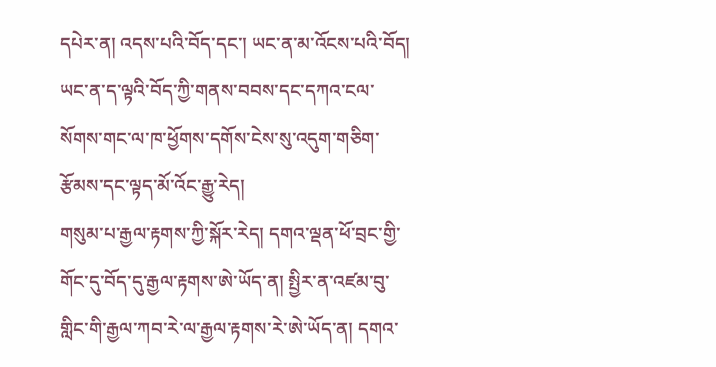དཔེར་ན། འདས་པའི་བོད་དང་། ཡང་ན་མ་འོངས་པའི་བོད། ཡང་ན་ད་ལྟའི་བོད་ཀྱི་གནས་བབས་དང་དཀའ་ངལ་སོགས་གང་ལ་ཁ་ཕྱོགས་དགོས་ངེས་སུ་འདུག་གཅིག་རྩོམས་དང་ལྟད་མོ་འོང་རྒྱུ་རེད།
གསུམ་པ་རྒྱལ་རྟགས་ཀྱི་སྐོར་རེད། དགའ་ལྡན་ཕོ་བྲང་གྱི་གོང་དུ་བོད་དུ་རྒྱལ་རྟགས་ཨེ་ཡོད་ན། སྤྱིར་ན་འཛམ་བུ་གླིང་གི་རྒྱལ་ཀབ་རེ་ལ་རྒྱལ་རྟགས་རེ་ཨེ་ཡོད་ན། དགའ་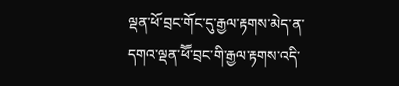ལྡན་ཕོ་བྲང་གོང་དུ་རྒྱལ་རྟགས་མེད་ན་དགའ་ལྡན་ཕཽ་བྲང་གི་རྒྱལ་རྟགས་འདི་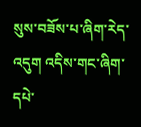སུས་བཟོས་པ་ཞིག་རེད་འདུག འདིས་གང་ཞིག་དཔེ་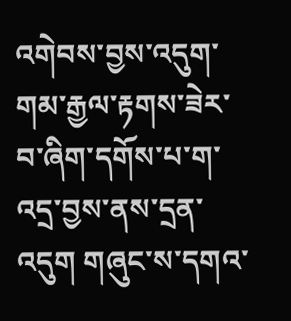འགེབས་བྱས་འདུག་གམ་རྒྱལ་རྟགས་ཟེར་བ་ཞིག་དགོས་པ་ག་འདྲ་བྱས་ནས་དྲན་འདུག གཞུང་ས་དགའ་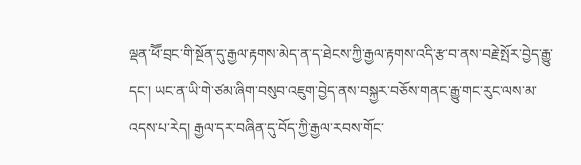ལྡན་ཕཽ་བྲང་གི་སྔོན་དུ་རྒྱལ་རྟགས་མེད་ན་ད་ཐེངས་ཀྱི་རྒྱལ་རྟགས་འདི་རྩ་བ་ནས་བརྗེ་སྤོར་བྱེད་རྒྱུ་དང་། ཡང་ན་ཡི་གེ་ཙམ་ཞིག་བསུབ་འཇུག་བྱེད་ནས་བསྐྱར་བཅོས་གནང་རྒྱུ་གང་རུང་ལས་མ་འདས་པ་རེད། རྒྱལ་དར་བཞིན་དུ་བོད་ཀྱི་རྒྱལ་རབས་གོང་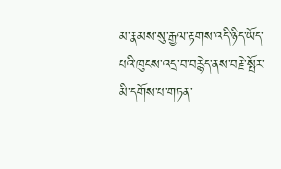མ་རྣམས་སུ་རྒྱལ་རྟགས་འདི་ཉིད་ཡོད་པའི་ཁུངས་འདྲ་བ་བརྙེད་ནས་བརྗེ་སྤོར་མི་དགོས་པ་གཏན་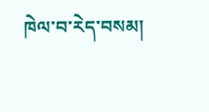ཁེལ་བ་རེད་བསམ།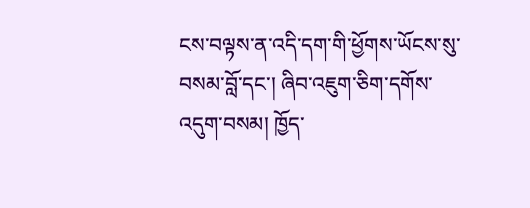ངས་བལྟས་ན་འདི་དག་གི་ཕྱོགས་ཡོངས་སུ་བསམ་བློ་དང་། ཞིབ་འཇུག་ཅིག་དགོས་འདུག་བསམ། ཁྱོད་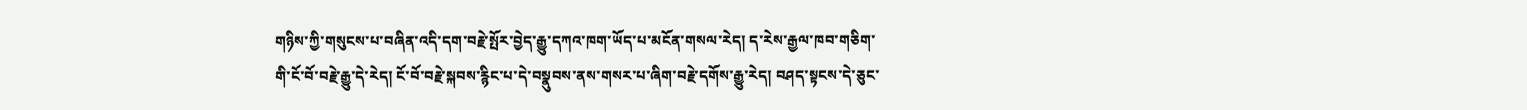གཉིས་ཀྱི་གསུངས་པ་བཞིན་འདི་དག་བརྗེ་སྤོར་བྱེད་རྒྱུ་དཀའ་ཁག་ཡོད་པ་མངོན་གསལ་རེད། ད་རེས་རྒྱལ་ཁབ་གཅིག་གི་ངོ་བོ་བརྗེ་རྒྱུ་དེ་རེད། ངོ་བོ་བརྗེ་སྐབས་རྙིང་པ་དེ་བསྣུབས་ནས་གསར་པ་ཞིག་བརྗེ་དགོས་རྒྱུ་རེད། བཤད་སྟངས་དེ་ཅུང་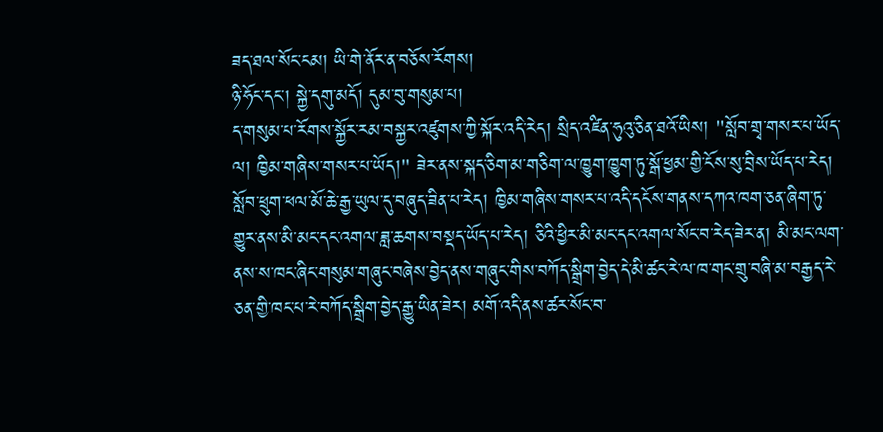ཟད་ཐལ་སོང་ངམ། ཡི་གེ་ནོར་ན་བཅོས་རོགས།
ཉི་ཧོང་དང་། སྐྱེ་དགུ་མདོ། དུམ་བུ་གསུམ་པ།
ད་གསུམ་པ་རོགས་སྐྱོར་རམ་བསྐྱར་འཛུགས་ཀྱི་སྐོར་འདི་རེད། སྲིད་འཛིན་ཧུའུ་ཅིན་ཐའོ་ཡིས། "སློབ་གྲྭ་གསར་པ་ཡོད་ལ། ཁྱིམ་གཞིས་གསར་པ་ཡོད།" ཟེར་ནས་སྐད་ཅིག་མ་གཅིག་ལ་ཁྱུག་ཁྱུག་ཏུ་སྒོ་ཕྱམ་གྱི་ངོས་སུ་བྲིས་ཡོད་པ་རེད། སློབ་ཕྲུག་ཕལ་མོ་ཆེ་རྒྱ་ཡུལ་དུ་བཞུད་ཟིན་པ་རེད། ཁྱིམ་གཞིས་གསར་པ་འདི་དངོས་གནས་དཀའ་ཁག་ཅན་ཞིག་ཏུ་གྱུར་ནས་མི་མང་དང་འགལ་ཟླ་ཆགས་བསྡད་ཡོད་པ་རེད། ཅིའི་ཕྱིར་མི་མང་དང་འགལ་སོང་བ་རེད་ཟེར་ན། མི་མང་ལག་ནས་ས་ཁང་ཞིང་གསུམ་གཞུང་བཞེས་བྱེད་ནས་གཞུང་གིས་བཀོད་སྒྲིག་བྱེད་དེ་མི་ཚང་རེ་ལ་ཁ་གང་གྲུ་བཞི་མ་བརྒྱད་རེ་ཅན་གྱི་ཁང་པ་རེ་བཀོད་སྒྲིག་བྱེད་རྒྱུ་ཡིན་ཟེར། མགོ་འདི་ནས་ཚར་སོང་བ་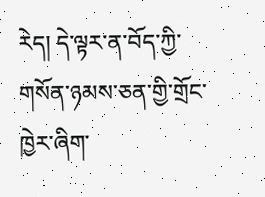རེད། དེ་ལྟར་ན་བོད་ཀྱི་གསོན་ཉམས་ཅན་གྱི་གྲོང་ཁྱེར་ཞིག་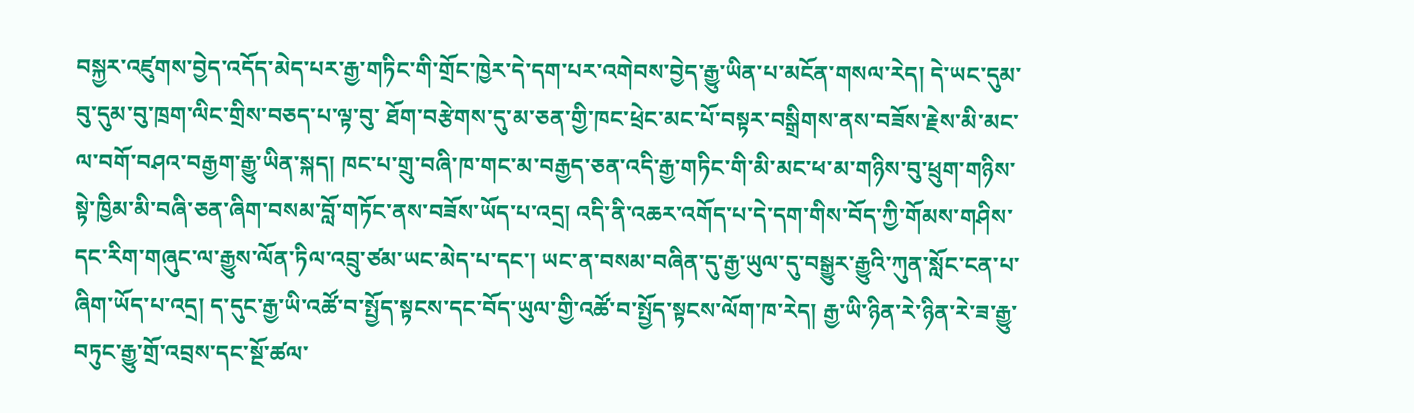བསྐྱར་འཛུགས་བྱེད་འདོད་མེད་པར་རྒྱ་གཏིང་གི་གྲོང་ཁྱེར་དེ་དག་པར་འགེབས་བྱེད་རྒྱུ་ཡིན་པ་མངོན་གསལ་རེད། དེ་ཡང་དུམ་བུ་དུམ་བུ་ཁྲག་ལིང་གྲིས་བཅད་པ་ལྟ་བུ་ ཐོག་བརྩེགས་དུ་མ་ཅན་གྱི་ཁང་ཕྲེང་མང་པོ་བསྟར་བསྒྲིགས་ནས་བཟོས་རྗེས་མི་མང་ལ་བགོ་བཤའ་བརྒྱག་རྒྱུ་ཡིན་སྐད། ཁང་པ་གྲུ་བཞི་ཁ་གང་མ་བརྒྱད་ཅན་འདི་རྒྱ་གཏིང་གི་མི་མང་ཕ་མ་གཉིས་བུ་ཕྲུག་གཉིས་སྟེ་ཁྱིམ་མི་བཞི་ཅན་ཞིག་བསམ་བློ་གཏོང་ནས་བཟོས་ཡོད་པ་འདྲ། འདི་ནི་འཆར་འགོད་པ་དེ་དག་གིས་བོད་ཀྱི་གོམས་གཤིས་དང་རིག་གཞུང་ལ་རྒྱུས་ལོན་ཏིལ་འབྲུ་ཙམ་ཡང་མེད་པ་དང་། ཡང་ན་བསམ་བཞིན་དུ་རྒྱ་ཡུལ་དུ་བསྒྱུར་རྒྱུའི་ཀུན་སློང་ངན་པ་ཞིག་ཡོད་པ་འདྲ། ད་དུང་རྒྱ་ཡི་འཚོ་བ་སྤྱོད་སྟངས་དང་བོད་ཡུལ་གྱི་འཚོ་བ་སྤྱོད་སྟངས་ལོག་ཁ་རེད། རྒྱ་ཡི་ཉིན་རེ་ཉིན་རེ་ཟ་རྒྱུ་བཏུང་རྒྱུ་གྲོ་འབྲས་དང་སྔོ་ཚལ་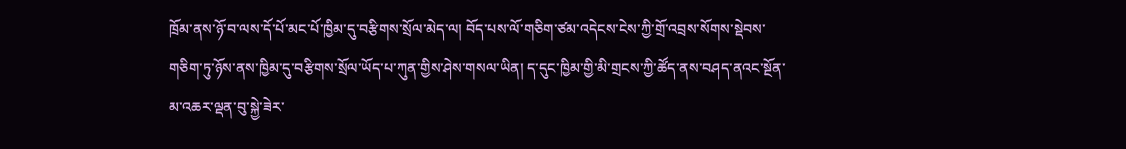ཁྲོམ་ནས་ཉོ་བ་ལས་དོ་པོ་མང་པོ་ཁྱིམ་དུ་བརྩིགས་སྲོལ་མེད་ལ། བོད་པས་ལོ་གཅིག་ཙམ་འདེངས་ངེས་ཀྱི་གྲོ་འབྲས་སོགས་སྡེབས་གཅིག་ཏུ་ཉོས་ནས་ཁྱིམ་དུ་བརྩིགས་སྲོལ་ཡོད་པ་ཀུན་གྱིས་ཤེས་གསལ་ཡིན། ད་དུང་ཁྱིམ་གྱི་མི་གྲངས་ཀྱི་ཚོད་ནས་བཤད་ནའང་སྔོན་མ་འཆར་ལྡན་བུ་སྐྱེ་ཟེར་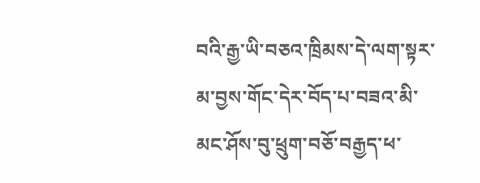བའི་རྒྱ་ཡི་བཅའ་ཁྲིམས་དེ་ལག་སྟར་མ་བྱས་གོང་དེར་བོད་པ་བཟའ་མི་མང་ཤོས་བུ་ཕྲུག་བཅོ་བརྒྱད་ཕ་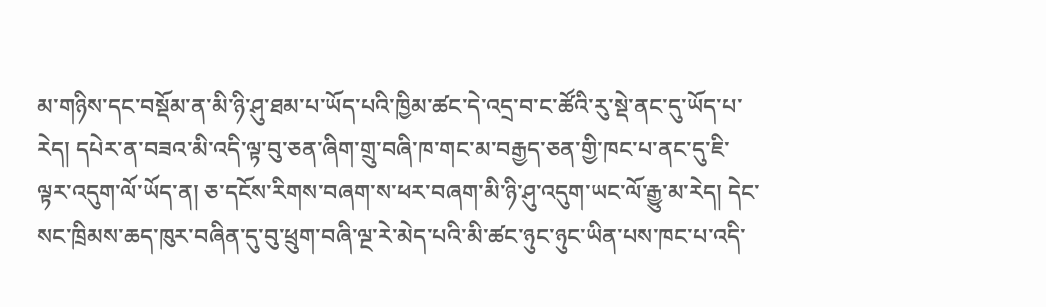མ་གཉིས་དང་བསྡོམ་ན་མི་ཉི་ཤུ་ཐམ་པ་ཡོད་པའི་ཁྱིམ་ཚང་དེ་འདྲ་བ་ང་ཚོའི་རུ་སྡེ་ནང་དུ་ཡོད་པ་རེད། དཔེར་ན་བཟའ་མི་འདི་ལྟ་བུ་ཅན་ཞིག་གྲུ་བཞི་ཁ་གང་མ་བརྒྱད་ཅན་གྱི་ཁང་པ་ནང་དུ་ཇི་ལྟར་འདུག་ལོ་ཡོད་ན། ཅ་དངོས་རིགས་བཞག་ས་ཕར་བཞག་མི་ཉི་ཤུ་འདུག་ཡང་ལོ་རྒྱུ་མ་རེད། དེང་སང་ཁྲིམས་ཆད་ཁུར་བཞིན་དུ་བུ་ཕྲུག་བཞི་ལྔ་རེ་མེད་པའི་མི་ཚང་ཉུང་ཉུང་ཡིན་པས་ཁང་པ་འདི་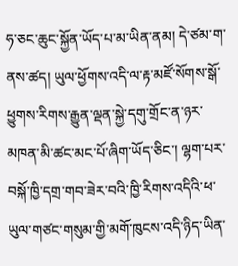ཧ་ཅང་ཆུང་སྐྱོན་ཡོད་པ་མ་ཡིན་ནམ། དེ་ཙམ་ག་ནས་ཚད། ཡུལ་ཕྱོགས་འདི་ལ་རྟ་མཛོ་སོགས་སྒོ་ཕྱུགས་རིགས་རྒྱུན་ལྡན་སྐྱེ་དགུ་གྲོང་ན་ཉར་མཁན་མི་ཚང་མང་པོ་ཞིག་ཡོད་ཅིང་། ལྷག་པར་བསྐོ་ཁྱི་དགྲ་གབ་ཟེར་བའི་ཁྱི་རིགས་འདིའི་ཕ་ཡུལ་གཙང་གསུམ་གྱི་མགོ་ཁུངས་འདི་ཉིད་ཡིན་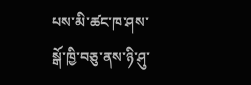པས་མི་ཚང་ཁ་ཤས་སྒོ་ཁྱི་བཅུ་ནས་ཉི་ཤུ་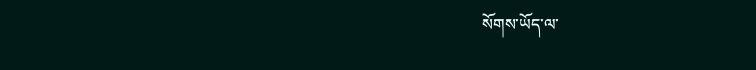སོགས་ཡོད་ལ་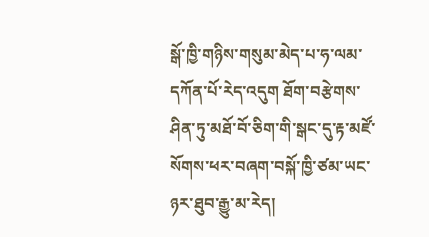སྒོ་ཁྱི་གཉིས་གསུམ་མེད་པ་ཧ་ལམ་དཀོན་པོ་རེད་འདུག ཐོག་བརྩེགས་ཤིན་ཏུ་མཐོ་བོ་ཅིག་གི་སྒང་དུ་རྟ་མཛོ་སོགས་ཕར་བཞག་བསྐོ་ཁྱི་ཙམ་ཡང་ཉར་ཐུབ་རྒྱུ་མ་རེད།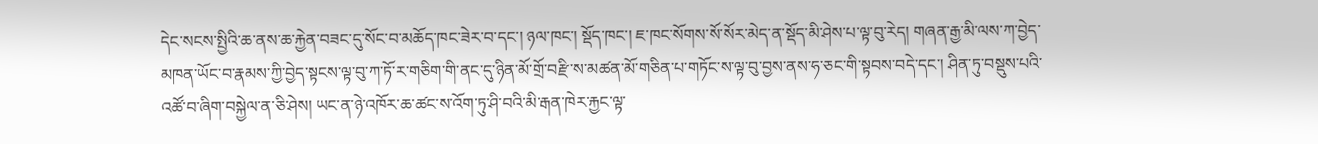དེང་སངས་སྤྱིའི་ཆ་ནས་ཆ་རྐྱེན་བཟང་དུ་སོང་བ་མཆོད་ཁང་ཟེར་བ་དང་། ཉལ་ཁང་། སྡོད་ཁང་། ཇ་ཁང་སོགས་སོ་སོར་མེད་ན་སྡོད་མི་ཤེས་པ་ལྟ་བུ་རེད། གཞན་རྒྱ་མི་ལས་ཀ་བྱེད་མཁན་ཡོང་བ་རྣམས་ཀྱི་བྱེད་སྟངས་ལྟ་བུ་ཀ་ཏོ་ར་གཅིག་གི་ནང་དུ་ཉིན་མོ་གྲོ་བརྫི་ས་མཚན་མོ་གཅིན་པ་གཏོང་ས་ལྟ་བུ་བྱས་ནས་ཧ་ཅང་གི་སྟབས་བདེ་དང་། ཤིན་ཏུ་བསྡུས་པའི་འཚོ་བ་ཞིག་བསྐྱེལ་ན་ཅི་ཤེས། ཡང་ན་ཉེ་འཁོར་ཆ་ཚང་ས་འོག་ཏུ་ཤི་བའི་མི་རྒན་ཁེར་རྐྱང་ལྟ་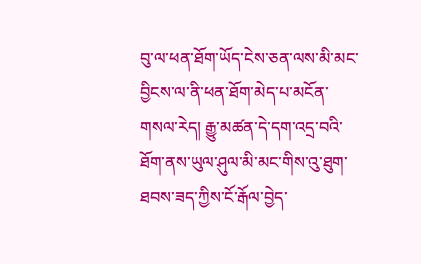བུ་ལ་ཕན་ཐོག་ཡོད་ངེས་ཅན་ལས་མི་མང་བྱིངས་ལ་ནི་ཕན་ཐོག་མེད་པ་མངོན་གསལ་རེད། རྒྱུ་མཚན་དེ་དག་འདྲ་བའི་ཐོག་ནས་ཡུལ་ཤུལ་མི་མང་གིས་འུ་ཐུག་ཐབས་ཟད་ཀྱིས་ངོ་རྒོལ་བྱེད་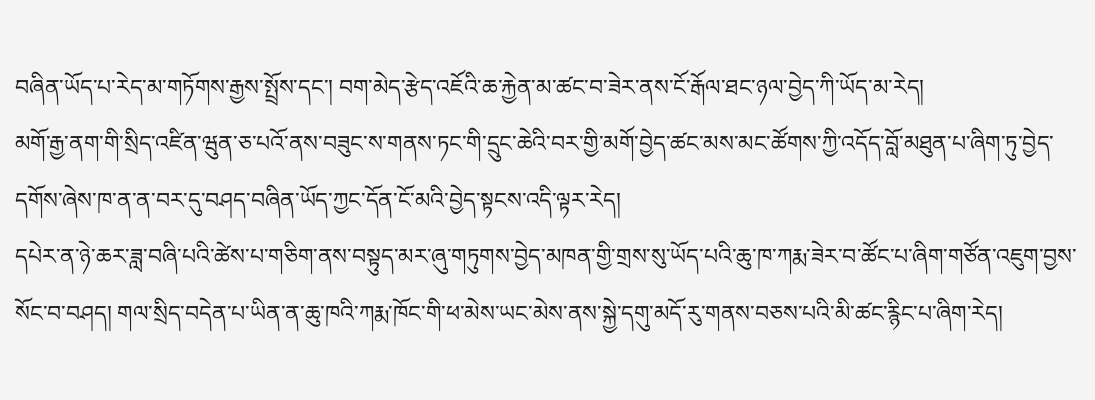བཞིན་ཡོད་པ་རེད་མ་གཏོགས་རྒྱས་སྤྲོས་དང་། བག་མེད་རྩེད་འཇོའི་ཆ་རྐྱེན་མ་ཚང་བ་ཟེར་ནས་ངོ་རྒོལ་ཐང་ཉལ་བྱེད་ཀི་ཡོད་མ་རེད།
མགོ་རྒྱ་ནག་གི་སྲིད་འཛིན་ཝུན་ཅ་པའོ་ནས་བཟུང་ས་གནས་ཏང་གི་དྲུང་ཆེའི་བར་གྱི་མགོ་བྱེད་ཚང་མས་མང་ཚོགས་ཀྱི་འདོད་བློ་མཐུན་པ་ཞིག་ཏུ་བྱེད་དགོས་ཞེས་ཁ་ན་ན་བར་དུ་བཤད་བཞིན་ཡོད་ཀྱང་དོན་ངོ་མའི་བྱེད་སྟངས་འདི་ལྟར་རེད།
དཔེར་ན་ཉེ་ཆར་ཟླ་བཞི་པའི་ཚེས་པ་གཅིག་ནས་བསྟུད་མར་ཞུ་གཏུགས་བྱེད་མཁན་གྱི་གྲས་སུ་ཡོད་པའི་ཆུ་ཁ་ཀརྨ་ཟེར་བ་ཚོང་པ་ཞིག་གཙོན་འཇུག་བྱས་སོང་བ་བཤད། གལ་སྲིད་བདེན་པ་ཡིན་ན་ཆུ་ཁའི་ཀརྨ་ཁོང་གི་ཕ་མེས་ཡང་མེས་ནས་སྐྱེ་དགུ་མདོ་རུ་གནས་བཅས་པའི་མི་ཚང་རྙིང་པ་ཞིག་རེད།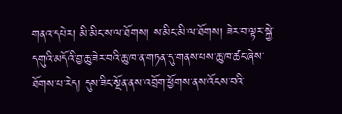གནའ་དཔེར། མི་མིང་ས་ལ་ཐོགས། ས་མིང་མི་ལ་ཐོགས། ཟེར་བ་ལྟར་སྐྱེ་དགུའི་མདོའི་བྱ་ཆུ་ཟེར་བའི་ཆུ་ཁ་ན་གཏན་དུ་གནས་པས་ཆུ་ཁ་ཚང་ཞེས་ཐོགས་པ་རེད། དུས་ཟིང་སྔོན་ནས་འབྲོག་ཕྱོགས་ནས་འོངས་བའི་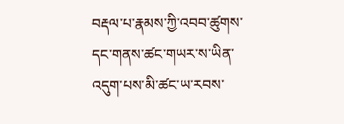བརྡལ་པ་རྣམས་ཀྱི་འབབ་ཚུགས་དང་གནས་ཚང་གཡར་ས་ཡིན་འདུག་པས་མི་ཚང་ཡ་རབས་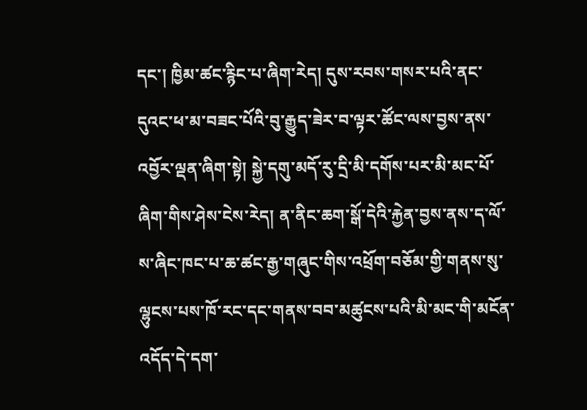དང་། ཁྱིམ་ཚང་རྙིང་པ་ཞིག་རེད། དུས་རབས་གསར་པའི་ནང་དུའང་ཕ་མ་བཟང་པོའི་བུ་རྒྱུད་ཟེར་བ་ལྟར་ཚོང་ལས་བྱས་ནས་འབྱོར་ལྡན་ཞིག་སྟེ། སྐྱེ་དགུ་མདོ་རུ་དྲི་མི་དགོས་པར་མི་མང་པོ་ཞིག་གིས་ཤེས་ངེས་རེད། ན་ནིང་ཆག་སྒོ་དེའི་རྐྱེན་བྱས་ནས་ད་ལོ་ས་ཞིང་ཁང་པ་ཆ་ཚང་རྒྱ་གཞུང་གིས་འཕྲོག་བཅོམ་གྱི་གནས་སུ་ལྷུངས་པས་ཁོ་རང་དང་གནས་བབ་མཚུངས་པའི་མི་མང་གི་མངོན་འདོད་དེ་དག་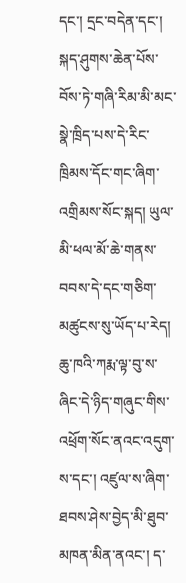དང་། དྲང་བདེན་དང་། སྐད་ཤུགས་ཆེན་པོས་བོས་ཏེ་གཞི་རིམ་མི་མང་སྣེ་ཁྲིད་པས་དེ་རིང་ཁྲིམས་དོང་གང་ཞིག་འགྲིམས་སོང་སྐད། ཡུལ་མི་ཕལ་མོ་ཆེ་གནས་བབས་དེ་དང་གཅིག་མཚུངས་སུ་ཡོད་པ་རེད། ཆུ་ཁའི་ཀརྨ་ལྟ་བུ་ས་ཞིང་དེ་ཉིད་གཞུང་གིས་འཕྲོག་སོང་ནའང་འདུག་ས་དང་། འཛུལ་ས་ཞིག་ཐབས་ཤེས་བྱེད་མི་ཐུབ་མཁན་མིན་ནའང་། ད་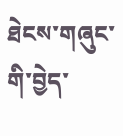ཐེངས་གཞུང་གི་བྱེད་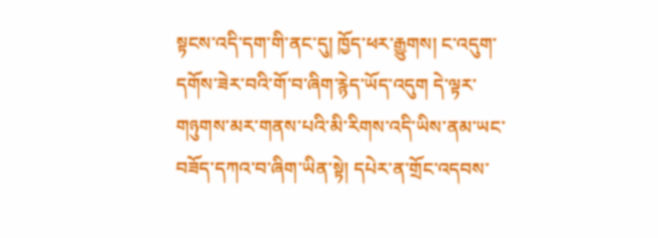སྟངས་འདི་དག་གི་ནང་དུ། ཁྱོད་ཕར་རྒྱུགས། ང་འདུག་དགོས་ཟེར་བའི་གོ་བ་ཞིག་རྙེད་ཡོད་འདུག དེ་ལྟར་གཉུགས་མར་གནས་པའི་མི་རིགས་འདི་ཡིས་ནམ་ཡང་བཟོད་དཀའ་བ་ཞིག་ཡིན་སྟེ། དཔེར་ན་གྲོང་འདབས་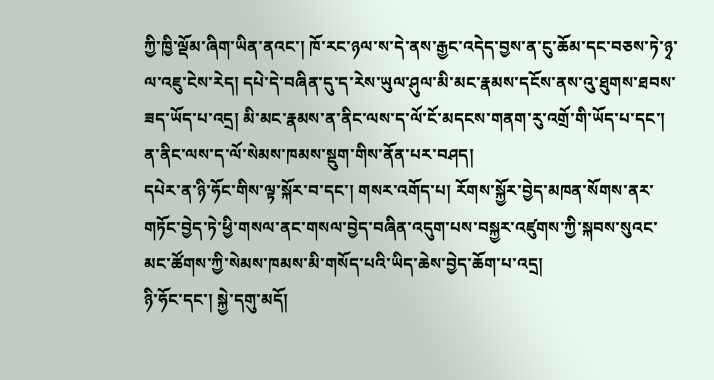ཀྱི་ཁྱི་ལྡོམ་ཞིག་ཡིན་ནའང་། ཁོ་རང་ཉལ་ས་དེ་ནས་རྒྱང་འདེད་བྱས་ན་ངུ་ཆོམ་དང་བཅས་ཏེ་ཉྭ་ལ་འཇུ་ངེས་རེད། དཔེ་དེ་བཞིན་དུ་ད་རེས་ཡུལ་ཤུལ་མི་མང་རྣམས་དངོས་ནས་འུ་ཐུགས་ཐབས་ཟད་ཡོད་པ་འདྲ། མི་མང་རྣམས་ན་ནིང་ལས་ད་ལོ་ངོ་མདངས་གནག་རུ་འགྲོ་གི་ཡོད་པ་དང་། ན་ནིང་ལས་ད་ལོ་སེམས་ཁམས་སྡུག་གིས་ནོན་པར་བཤད།
དཔེར་ན་ཉི་ཧོང་གིས་ལྟ་སྐོར་བ་དང་། གསར་འགོད་པ། རོགས་སྐྱོར་བྱེད་མཁན་སོགས་ནར་གཏོང་བྱེད་ཏེ་ཕྱི་གསལ་ནང་གསལ་བྱེད་བཞིན་འདུག་པས་བསྐྱར་འཛུགས་ཀྱི་སྐབས་སུའང་མང་ཚོགས་ཀྱི་སེམས་ཁམས་མི་གསོད་པའི་ཡིད་ཆེས་བྱེད་ཆོག་པ་འདྲ།
ཉི་ཧོང་དང་། སྐྱེ་དགུ་མདོ།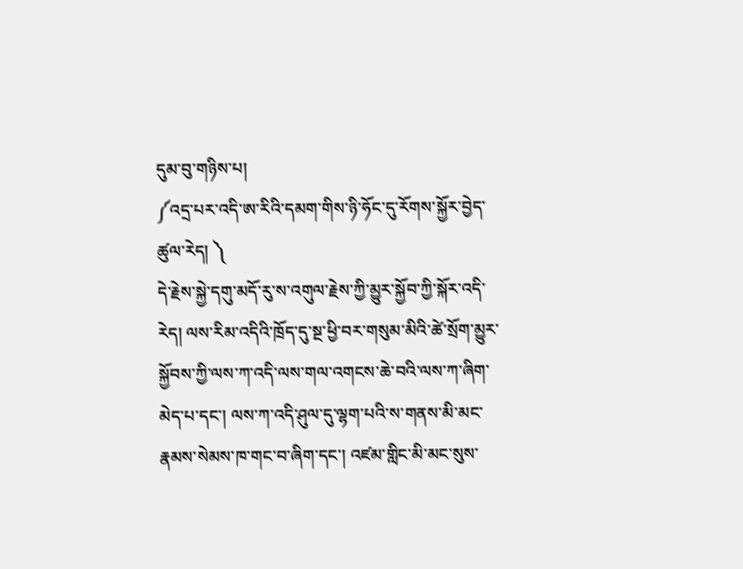དུམ་བུ་གཉིས་པ།
༼འདྲ་པར་འདི་ཨ་རིའི་དམག་གིས་ཉི་ཧོང་དུ་རོགས་སྐྱོར་བྱེད་ཚུལ་རེད། ༽
དེ་རྗེས་སྐྱེ་དགུ་མདོ་རུ་ས་འགུལ་རྗེས་ཀྱི་མྱུར་སྐྱོབ་ཀྱི་སྐོར་འདི་རེད། ལས་རིམ་འདིའི་ཁྲོད་དུ་སྔ་ཕྱི་བར་གསུམ་མིའི་ཚེ་སྲོག་མྱུར་སྐྱོབས་ཀྱི་ལས་ཀ་འདི་ལས་གལ་འགངས་ཆེ་བའི་ལས་ཀ་ཞིག་མེད་པ་དང་། ལས་ཀ་འདི་ཤུལ་དུ་ལྷག་པའི་ས་གནས་མི་མང་རྣམས་སེམས་ཁ་གང་བ་ཞིག་དང་། འཛམ་གླིང་མི་མང་སུས་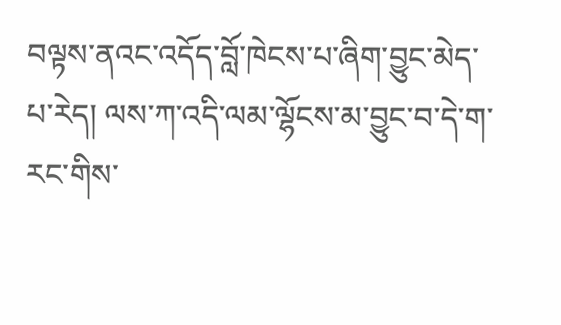བལྟས་ནའང་འདོད་བློ་ཁེངས་པ་ཞིག་བྱུང་མེད་པ་རེད། ལས་ཀ་འདི་ལམ་ལྷོངས་མ་བྱུང་བ་དེ་ག་རང་གིས་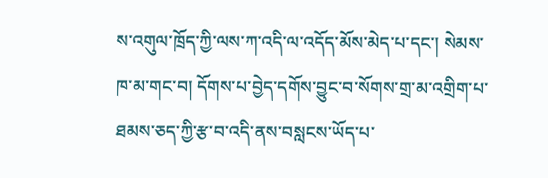ས་འགུལ་ཁྲོད་ཀྱི་ལས་ཀ་འདི་ལ་འདོད་མོས་མེད་པ་དང་། སེམས་ཁ་མ་གང་བ། དོགས་པ་བྱེད་དགོས་བྱུང་བ་སོགས་གྲ་མ་འགྲིག་པ་ཐམས་ཅད་ཀྱི་རྩ་བ་འདི་ནས་བསླངས་ཡོད་པ་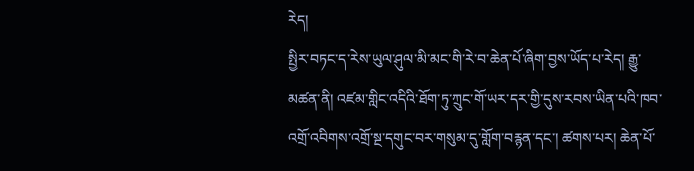རེད།
སྤྱིར་བཏང་ད་རེས་ཡུལ་ཤུལ་མི་མང་གི་རེ་བ་ཆེན་པོ་ཞིག་བྱས་ཡོད་པ་རེད། རྒྱུ་མཚན་ནི། འཛམ་གླིང་འདིའི་ཐོག་ཏུ་ཀྲུང་གོ་ཡར་དར་གྱི་དུས་རབས་ཡིན་པའི་ཁབ་འགྲོ་འབིགས་འགྲོ་སྔ་དགུང་བར་གསུམ་དུ་གློག་བརྙན་དང་། ཚགས་པར། ཆེན་པོ་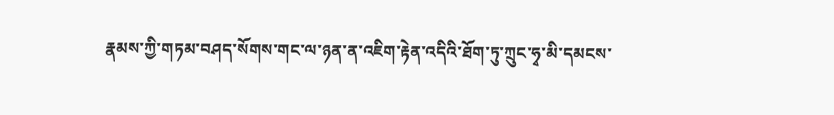རྣམས་ཀྱི་གཏམ་བཤད་སོགས་གང་ལ་ཉན་ན་འཇིག་རྟེན་འདིའི་ཐོག་ཏུ་ཀྲུང་ཧྭ་མི་དམངས་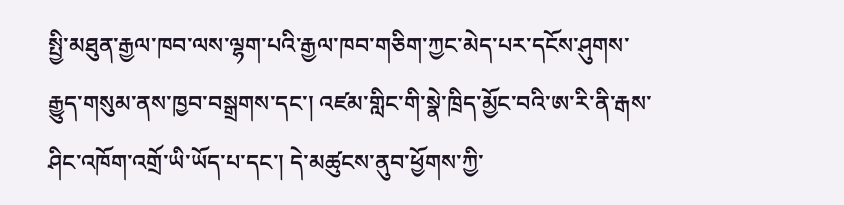སྤྱི་མཐུན་རྒྱལ་ཁབ་ལས་ལྷག་པའི་རྒྱལ་ཁབ་གཅིག་ཀྱང་མེད་པར་དངོས་ཤུགས་རྒྱུད་གསུམ་ནས་ཁྱབ་བསྒྲགས་དང་། འཛམ་གླིང་གི་སྣེ་ཁྲིད་མྱོང་བའི་ཨ་རི་ནི་རྒས་ཤིང་འཁོག་འགྲོ་ཡི་ཡོད་པ་དང་། དེ་མཚུངས་ནུབ་ཕྱོགས་ཀྱི་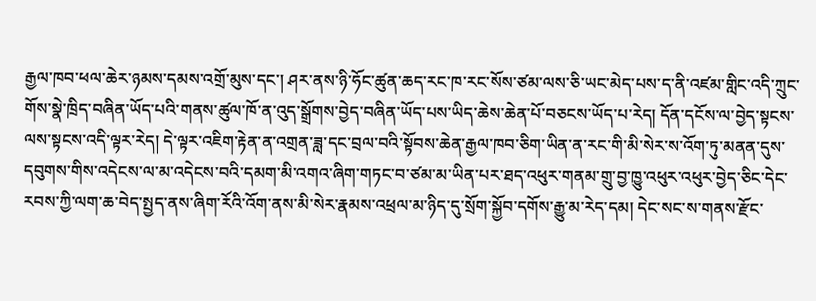རྒྱལ་ཁབ་ཕལ་ཆེར་ཉམས་དམས་འགྲོ་མུས་དང་། ཤར་ནས་ཉི་ཧོང་ཚུན་ཆད་རང་ཁ་རང་སོས་ཙམ་ལས་ཅི་ཡང་མེད་པས་ད་ནི་འཛམ་གླིང་འདི་ཀྲུང་གོས་སྣེ་ཁྲིད་བཞིན་ཡོད་པའི་གནས་ཚུལ་ཁོ་ན་འུད་སྒྲོགས་བྱེད་བཞིན་ཡོད་པས་ཡིད་ཆེས་ཆེན་པོ་བཅངས་ཡོད་པ་རེད། དོན་དངོས་ལ་བྱེད་སྟངས་ལས་སྟངས་འདི་ལྟར་རེད། དེ་ལྟར་འཇིག་རྟེན་ན་འགྲན་ཟླ་དང་བྲལ་བའི་སྟོབས་ཆེན་རྒྱལ་ཁབ་ཅིག་ཡིན་ན་རང་གི་མི་སེར་ས་འོག་ཏུ་མནན་དུས་དབུགས་གིས་འདེངས་ལ་མ་འདེངས་བའི་དམག་མི་འགའ་ཞིག་གཏང་བ་ཙམ་མ་ཡིན་པར་ཐད་འཕུར་གནམ་གྲུ་བྱ་ཁྱུ་འཕུར་འཕུར་བྱེད་ཅིང་དེང་རབས་ཀྱི་ལག་ཆ་བེད་སྤྱད་ནས་ཞིག་རོའི་འོག་ནས་མི་སེར་རྣམས་འཕྲལ་མ་ཉིད་དུ་སྲོག་སྐྱོབ་དགོས་རྒྱུ་མ་རེད་དམ། དེང་སང་ས་གནས་རྫོང་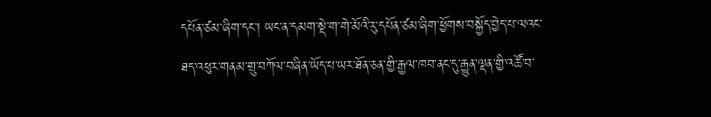དཔོན་ཙམ་ཞིག་དང་། ཡང་ན་དམག་སྡེ་ག་གེ་མོའི་རུ་དཔོན་ཙམ་ཞིག་ཕྱོགས་བསྐྱོད་བྱེད་པ་ལའང་ཐད་འཕུར་གནམ་གྲུ་བཀོལ་བཞིན་ཡོད་པ་ཡར་ཐོན་ཅན་གྱི་རྒྱལ་ཁབ་ནང་དུ་རྒྱུན་ལྡན་གྱི་འཚོ་བ་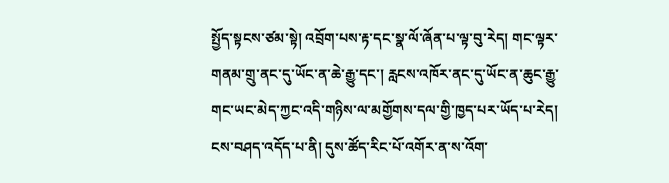སྤྱོད་སྟངས་ཙམ་སྟེ། འབྲོག་པས་རྟ་དང་སྣ་ལོ་ཞོན་པ་ལྟ་བུ་རེད། གང་ལྟར་གནམ་གྲུ་ནང་དུ་ཡོང་ན་ཆེ་རྒྱུ་དང་། རླངས་འཁོར་ནང་དུ་ཡོང་ན་ཆུང་རྒྱུ་གང་ཡང་མེད་ཀྱང་འདི་གཉིས་ལ་མགྱོགས་དལ་གྱི་ཁྱད་པར་ཡོད་པ་རེད། ངས་བཤད་འདོད་པ་ནི། དུས་ཚོད་རིང་པོ་འགོར་ན་ས་འོག་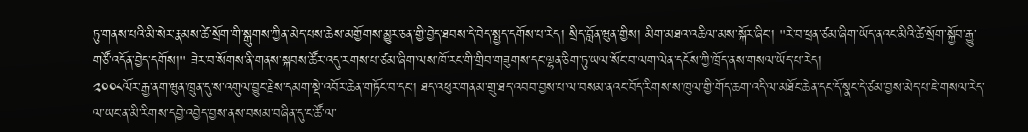ཏུ་གནས་པའི་མི་སེར་རྣམས་ཚེ་སྲོག་གི་སྒུགས་ཀྱིན་མེད་པས་ཆེས་མགྱོགས་མྱུར་ཅན་གྱི་བྱེད་ཐབས་དེ་བེད་སྤྱད་དགོས་པ་རེད། སྲིད་བློན་ཝུན་གྱིས། མིག་མཐའ་འཆིལ་མས་སྐོར་ཞིང་། "རེ་བ་ཕྲན་ཙམ་ཞིག་ཡོད་ནའང་མིའི་ཚེ་སྲོག་སྐྱོབ་རྒྱུ་གཙོ་འདོན་བྱེད་དགོས།" ཟེར་བ་སོགས་ནི་གནས་སྐབས་ཚོར་འདུ་རགས་པ་ཙམ་ཞིག་ལས་ཁོ་རང་གི་གྲིབ་གཟུགས་དང་ལྷན་ཅིག་ཏུ་ཡལ་སོང་བ་ལག་ལེན་དངོས་ཀྱི་ཁྲོད་ནས་གསལ་ཡོད་པ་རེད།
༢༠༠༨ལོར་རྒྱ་ནག་ཝུན་ཁྲུན་དུ་ས་འགུལ་བྱུང་རྗེས་དམག་སྡེ་འབོར་ཆེན་གཏོང་བ་དང་། ཐད་འཕུར་གནམ་གྲུ་ཐད་འབབ་བྱས་པ་ལ་བསམ་ནའང་བོད་རིགས་ས་ཁུལ་གྱི་གོད་ཆག་འདི་ལ་མཐོང་ཆེན་དང་དོ་སྣང་དེ་ཙམ་བྱས་མེད་པ་ཇེ་གསལ་རེད་ལ་ཡང་ན་མི་རིགས་དབྱེ་འབྱེད་བྱས་ནས་བསམ་བཞིན་དུ་ང་ཚོ་ལ་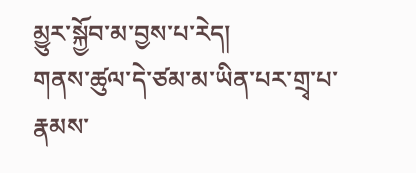མྱུར་སྐྱོབ་མ་བྱས་པ་རེད།
གནས་ཚུལ་དེ་ཙམ་མ་ཡིན་པར་གྲྭ་པ་རྣམས་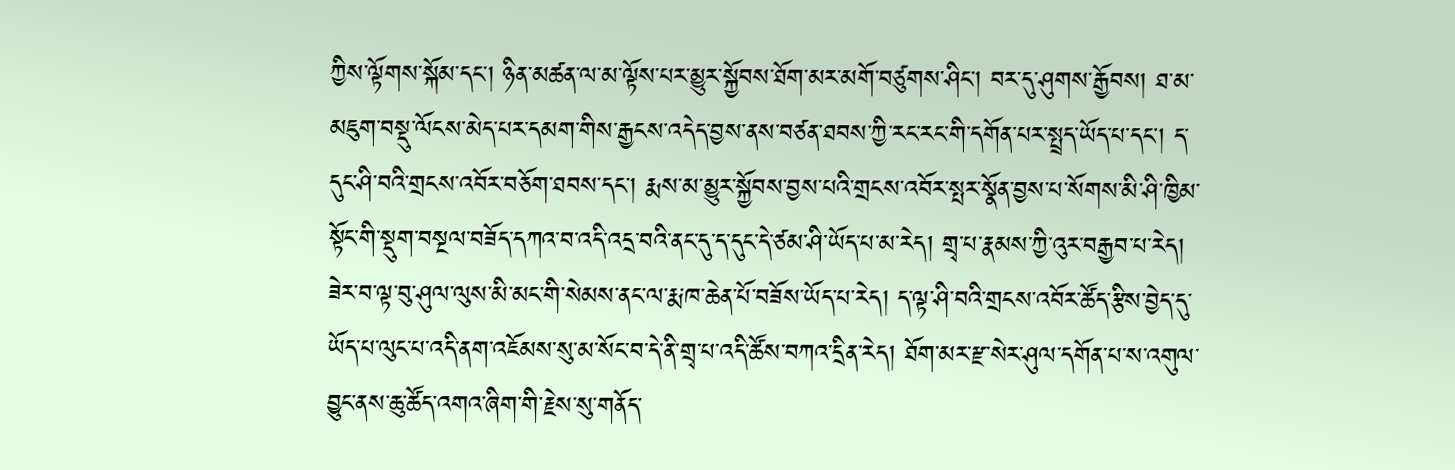ཀྱིས་ལྟོགས་སྐོམ་དང་། ཉིན་མཚན་ལ་མ་ལྟོས་པར་མྱུར་སྐྱོབས་ཐོག་མར་མགོ་བཙུགས་ཤིང་། བར་དུ་ཤུགས་རྒྱོབས། ཐ་མ་མཇུག་བསྡུ་ལོངས་མེད་པར་དམག་གིས་རྒྱངས་འདེད་བྱས་ནས་བཙན་ཐབས་ཀྱི་རང་རང་གི་དགོན་པར་སྤྲད་ཡོད་པ་དང་། ད་དུང་ཤི་བའི་གྲངས་འབོར་བཅོག་ཐབས་དང་། རྨས་མ་མྱུར་སྐྱོབས་བྱས་པའི་གྲངས་འབོར་སྤར་སྣོན་བྱས་པ་སོགས་མི་ཤི་ཁྱིམ་སྟོང་གི་སྡུག་བསྔལ་བཟོད་དཀའ་བ་འདི་འདྲ་བའི་ནང་དུ་ད་དུང་དེ་ཙམ་ཤི་ཡོད་པ་མ་རེད། གྲྭ་པ་རྣམས་ཀྱི་འུར་བརྒྱབ་པ་རེད། ཟེར་བ་ལྟ་བུ་ཤུལ་ལུས་མི་མང་གི་སེམས་ནང་ལ་རྨ་ཁ་ཆེན་པོ་བཟོས་ཡོད་པ་རེད། ད་ལྟ་ཤི་བའི་གྲངས་འབོར་ཚོད་རྩིས་བྱེད་དུ་ཡོད་པ་ལུང་པ་འདི་ནག་འཇོམས་སུ་མ་སོང་བ་དེ་ནི་གྲྭ་པ་འདི་ཚོས་བཀའ་དྲིན་རེད། ཐོག་མར་རྫ་སེར་ཤུལ་དགོན་པ་ས་འགུལ་བྱུང་ནས་ཆུ་ཚོད་འགའ་ཞིག་གི་རྗེས་སུ་གནོད་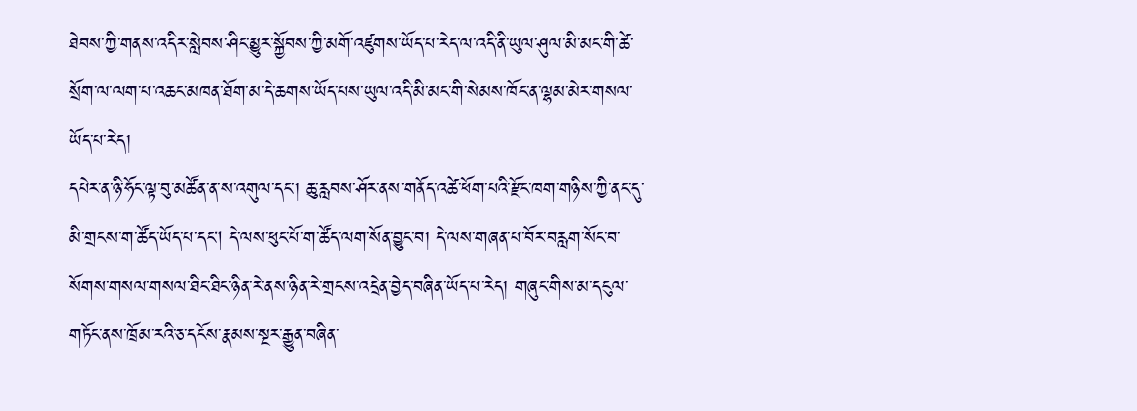ཐེབས་ཀྱི་གནས་འདིར་སླེབས་ཤིང་མྱུར་སྐྱོབས་ཀྱི་མགོ་འཛུགས་ཡོད་པ་རེད་ལ་འདི་ནི་ཡུལ་ཤུལ་མི་མང་གི་ཚེ་སྲོག་ལ་ལག་པ་འཆང་མཁན་ཐོག་མ་དེ་ཆགས་ཡོད་པས་ཡུལ་འདི་མི་མང་གི་སེམས་ཁོང་ན་ལྷམ་མེར་གསལ་ཡོད་པ་རེད།
དཔེར་ན་ཉི་ཧོང་ལྟ་བུ་མཚོན་ན་ས་འགུལ་དང་། ཆུ་རླབས་ཤོར་ནས་གནོད་འཚེ་ཕོག་པའི་རྫོང་ཁག་གཉིས་ཀྱི་ནང་དུ་མི་གྲངས་ག་ཚོད་ཡོད་པ་དང། དེ་ལས་ཕུང་པོ་ག་ཚོད་ལག་སོན་བྱུང་བ། དེ་ལས་གཞན་པ་བོར་བརླག་སོང་བ་སོགས་གསལ་གསལ་ཐིང་ཐིང་ཉིན་རེ་ནས་ཉིན་རེ་གྲངས་འདྲེན་བྱེད་བཞིན་ཡོད་པ་རེད། གཞུང་གིས་མ་དངུལ་གཏོང་ནས་ཁྲོམ་རའི་ཅ་དངོས་རྣམས་སྔར་རྒྱུན་བཞིན་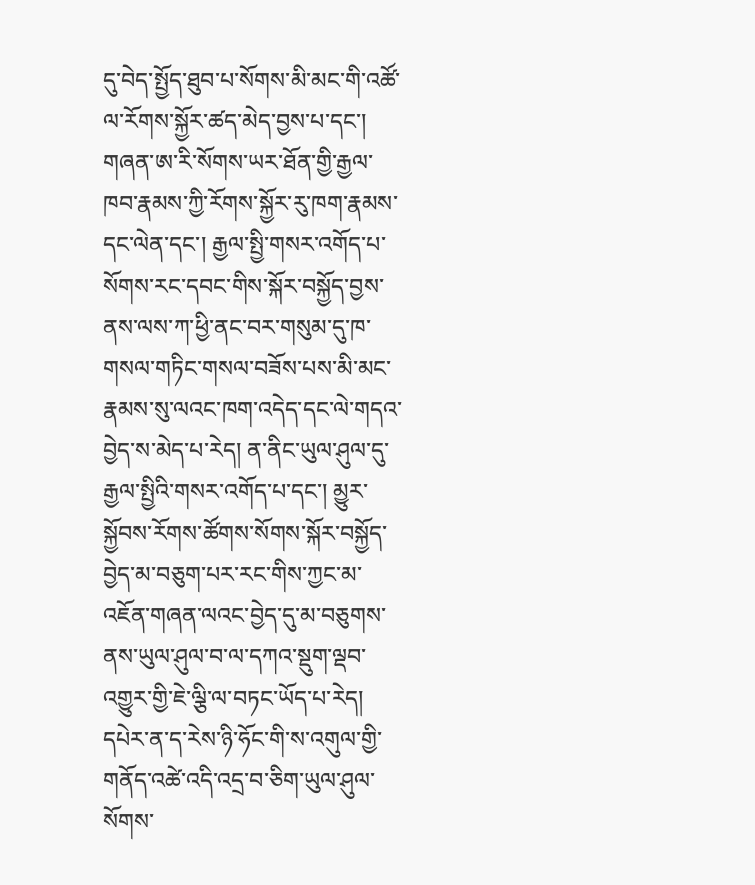དུ་བེད་སྤྱོད་ཐུབ་པ་སོགས་མི་མང་གི་འཚོ་ལ་རོགས་སྐྱོར་ཚད་མེད་བྱས་པ་དང་། གཞན་ཨ་རི་སོགས་ཡར་ཐོན་གྱི་རྒྱལ་ཁབ་རྣམས་ཀྱི་རོགས་སྐྱོར་རུ་ཁག་རྣམས་དང་ལེན་དང་། རྒྱལ་སྤྱི་གསར་འགོད་པ་སོགས་རང་དབང་གིས་སྐོར་བསྐྱོད་བྱས་ནས་ལས་ཀ་ཕྱི་ནང་བར་གསུམ་དུ་ཁ་གསལ་གཏིང་གསལ་བཟོས་པས་མི་མང་རྣམས་སུ་ལའང་ཁག་འདེད་དང་ལེ་གདའ་བྱེད་ས་མེད་པ་རེད། ན་ནིང་ཡུལ་ཤུལ་དུ་རྒྱལ་སྤྱིའི་གསར་འགོད་པ་དང་། མྱུར་སྐྱོབས་རོགས་ཚོགས་སོགས་སྐོར་བསྐྱོད་བྱེད་མ་བཅུག་པར་རང་གིས་ཀྱང་མ་འཇོན་གཞན་ལའང་བྱེད་དུ་མ་བཅུགས་ནས་ཡུལ་ཤུལ་བ་ལ་དཀའ་སྡུག་ལྡབ་འགྱུར་གྱི་ཇེ་ལྕི་ལ་བཏང་ཡོད་པ་རེད།
དཔེར་ན་ད་རེས་ཉི་ཧོང་གི་ས་འགུལ་གྱི་གནོད་འཚེ་འདི་འདྲ་བ་ཅིག་ཡུལ་ཤུལ་སོགས་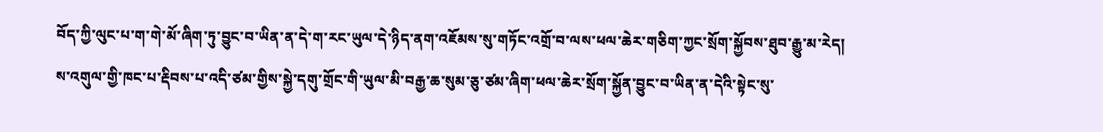བོད་ཀྱི་ལུང་པ་ག་གེ་མོ་ཞིག་ཏུ་བྱུང་བ་ཡིན་ན་དེ་ག་རང་ཡུལ་དེ་ཉིད་ནག་འཇོམས་སུ་གཏོང་འགྲོ་བ་ལས་ཕལ་ཆེར་གཅིག་ཀྱང་སྲོག་སྐྱོབས་ཐུབ་རྒྱུ་མ་རེད། ས་འགུལ་གྱི་ཁང་པ་རྡིབས་པ་འདི་ཙམ་གྱིས་སྐྱེ་དགུ་གྲོང་གི་ཡུལ་མི་བརྒྱ་ཆ་སུམ་ཅུ་ཙམ་ཞིག་ཕལ་ཆེར་སྲོག་སྐྱོན་བྱུང་བ་ཡིན་ན་དེའི་སྟེང་སུ་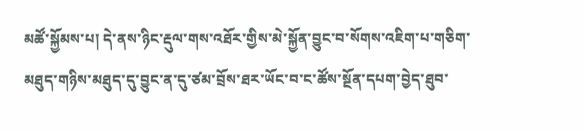མཚོ་སྐྱོམས་པ། དེ་ནས་ཉིང་རྡུལ་གས་འཐོར་གྱིས་མེ་སྐྱོན་བྱུང་བ་སོགས་འཇིག་པ་གཅིག་མཐུད་གཉིས་མཐུད་དུ་བྱུང་ན་དུ་ཙམ་བྲོས་ཐར་ཡོང་བ་ང་ཚོས་སྔོན་དཔག་བྱེད་ཐུབ་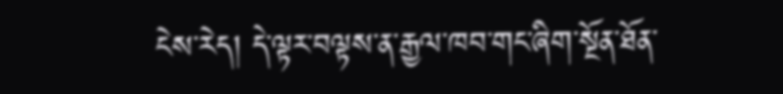ངེས་རེད། དེ་ལྟར་བལྟས་ན་རྒྱལ་ཁབ་གང་ཞིག་སྔོན་ཐོན་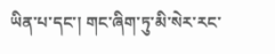ཡིན་པ་དང་། གང་ཞིག་ཏུ་མི་སེར་རང་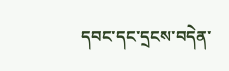དབང་དང་དྲངས་བདེན་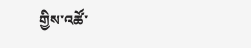གྱིས་འཚོ་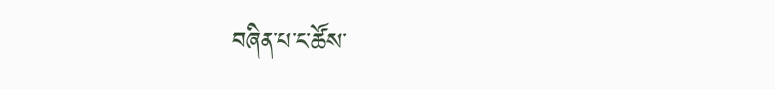བཞིན་པ་ང་ཚོས་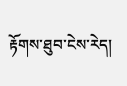རྟོགས་ཐུབ་ངེས་རེད།